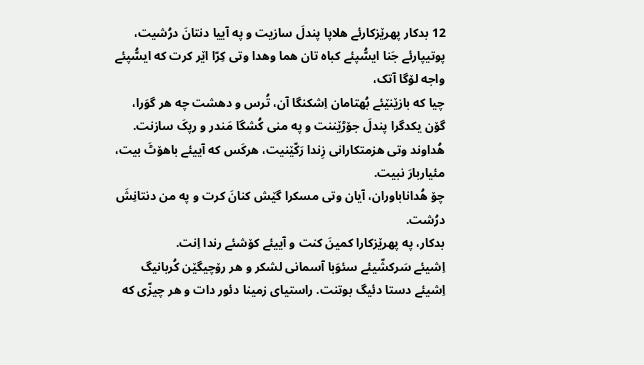12 بدکار پهرێزکارئے هلاپا پندلَ سازیت و په آییا دنتانَ درُشیت،
پوتیپارئے جَنا ایسُّپئے کباه تان هما وهدا وتی کِرّا اێر کرت که ایسُّپئے واجه لۆگا آتک،
چیا که بازێنێئے بُهتامان اِشکنگا آن، تُرس و دهشت چه هر گوَرا، گۆن یکدگرا پندلَ جۆڑێننت و په منی کُشگا مَندر و رپکَ سازنت.
هُداوند وتی هزمتکارانی زِندا رَکّێنیت، هرکَس که آییئے باهۆٹَ بیت، مئیاربارَ نبیت.
چۆ هُداناباوران، آیان وتی مسکرا گێش کنانَ کرت و په من دنتانِشَ درُشت.
بدکار، په پهرێزکارا کمینَ کنت و آییئے کۆشئے رندا اِنت.
اِشیئے سَرکشّیئے سئوَبا آسمانی لشکر و هر رۆچیگێن کُربانیگ اِشیئے دستا دئیگ بوتنت. راستیای زمینا دئور دات و هر چیزّی که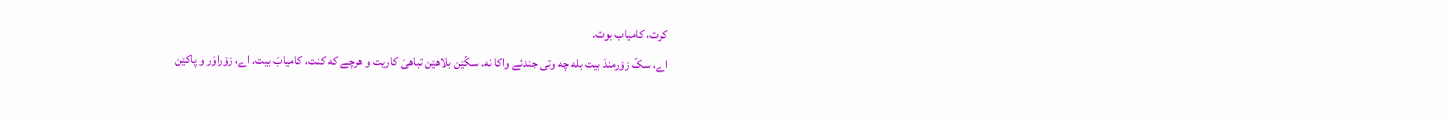کرت، کامیاب بوت.
اے، سکّ زۆرمندَ بیت بله چه وتی جندئے واکا نه. سکّێن بلاهێن تباهیَ کاریت و هرچے که کنت، کامیابَ بیت. اے، زۆراوَر و پاکێن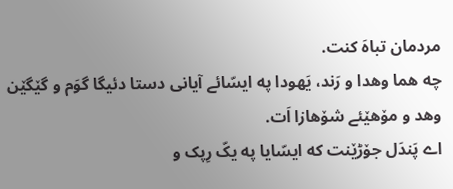مردمان تباهَ کنت.
چه هما وهدا و رَند، یَهودا په ایسّائے آیانی دستا دئیگا گوَم و گێگێن وهد و مۆهێئے شۆهازا اَت.
اے پَندَل جۆڑێنت که ایسّایا په یکّ رِپک و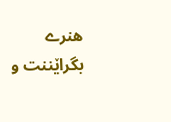هنرے بگراێننت و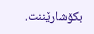بکۆشارێننت.